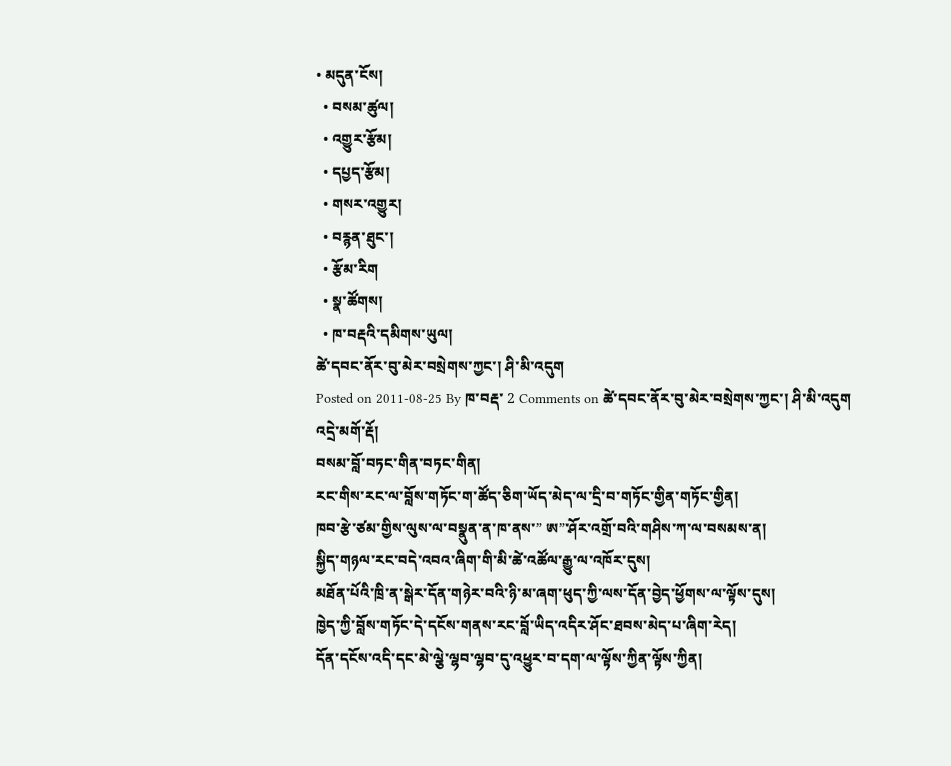• མདུན་ངོས།
  • བསམ་ཚུལ།
  • འགྱུར་རྩོམ།
  • དཔྱད་རྩོམ།
  • གསར་འགྱུར།
  • བརྙན་ཐུང་།
  • རྩོམ་རིག
  • སྣ་ཚོགས།
  • ཁ་བརྡའི་དམིགས་ཡུལ།
ཚེ་དབང་ནོར་བུ་མེར་བསྲེགས་ཀྱང་། ཤི་མི་འདུག
Posted on 2011-08-25 By ཁ་བརྡ་ 2 Comments on ཚེ་དབང་ནོར་བུ་མེར་བསྲེགས་ཀྱང་། ཤི་མི་འདུག
འདྲེ་མགོ་རྡོ།
བསམ་བློ་བཏང་གིན་བཏང་གིན།
རང་གིས་རང་ལ་བློས་གཏོང་ག་ཚོད་ཅིག་ཡོད་མེད་ལ་དྲི་བ་གཏོང་གྱིན་གཏོང་གྱིན།
ཁབ་རྩེ་ཙམ་གྱིས་ལུས་ལ་བསྣུན་ན་ཁ་ནས་” ཨ”་ཤོར་འགྲོ་བའི་གཤིས་ཀ་ལ་བསམས་ན།
སྐྱིད་གཉལ་རང་བདེ་འབའ་ཞིག་གི་མི་ཚེ་འཚོལ་རྒྱུ་ལ་འཁོར་དུས།
མཐོན་པོའི་ཁྲི་ན་སྒེར་དོན་གཉེར་བའི་ཉི་མ་ཞག་ཕུད་ཀྱི་ལས་དོན་བྱེད་ཕྱོགས་ལ་ལྟོས་དུས།
ཁྱེད་ཀྱི་བློས་གཏོང་དེ་དངོས་གནས་རང་བློ་ཡིད་འདིར་ཤོང་ཐབས་མེད་པ་ཞིག་རེད།
དོན་དངོས་འདི་དང་མེ་ལྕེ་ལྷབ་ལྷབ་དུ་འཕྱུར་བ་དག་ལ་ལྟོས་ཀྱིན་ལྟོས་ཀྱིན།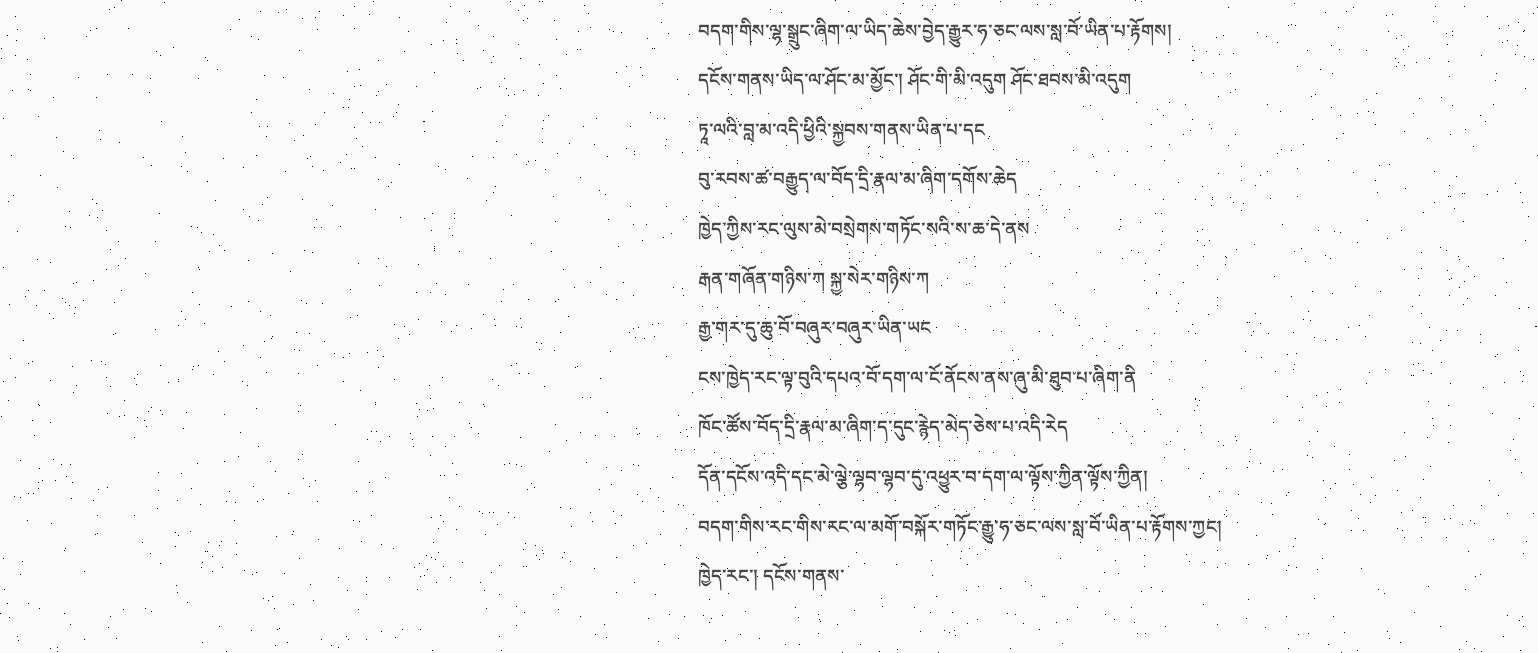བདག་གིས་ལྷ་སྒྲུང་ཞིག་ལ་ཡིད་ཆེས་བྱེད་རྒྱུར་ཧ་ཅང་ལས་སླ་བོ་ཡིན་པ་རྟོགས།
དངོས་གནས་ཡིད་ལ་ཤོང་མ་མྱོང་། ཤོང་གི་མི་འདུག ཤོང་ཐབས་མི་འདུག
ཏཱ་ལའི་བླ་མ་འདི་ཕྱིའི་སྐྱབས་གནས་ཡིན་པ་དང
བུ་རབས་ཚ་བརྒྱུད་ལ་བོད་དྲི་རྣལ་མ་ཞིག་དགོས་ཆེད
ཁྱེད་ཀྱིས་རང་ལུས་མེ་བསྲེགས་གཏོང་སའི་ས་ཆ་དེ་ནས
རྒན་གཞོན་གཉིས་ཀ སྐྱ་སེར་གཉིས་ཀ
རྒྱ་གར་དུ་ཆུ་བོ་བཞུར་བཞུར་ཡིན་ཡང
ངས་ཁྱེད་རང་ལྟ་བུའི་དཔའ་བོ་དག་ལ་ངོ་ནོངས་ནས་ཞུ་མི་ཐུབ་པ་ཞིག་ནི
ཁོང་ཚོས་བོད་དྲི་རྣལ་མ་ཞིག་ད་དུང་རྙེད་མེད་ཅེས་པ་འདི་རེད
དོན་དངོས་འདི་དང་མེ་ལྕེ་ལྷབ་ལྷབ་དུ་འཕྱུར་བ་དག་ལ་ལྟོས་ཀྱིན་ལྟོས་ཀྱིན།
བདག་གིས་རང་གིས་རང་ལ་མགོ་བསྐོར་གཏོང་རྒྱུ་ཧ་ཅང་ལས་སླ་བོ་ཡིན་པ་རྟོགས་ཀྱང།
ཁྱེད་རང་། དངོས་གནས་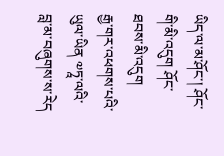ཡིད་ལ་མ་ཤོང་། ཤོང་གི་མི་འདུག ཤོང་ཐབས་མི་འདུག
རྒྱ་གར་འཕགས་པའི་ཡུལ་ཡིན ༧ཏཱ་ལའི་བླ་མ་བཞུགས་ས་རེད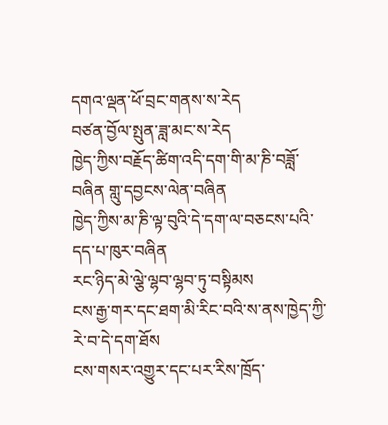དགའ་ལྡན་ཕོ་བྲང་གནས་ས་རེད
བཙན་བྱོལ་སྤུན་ཟླ་མང་ས་རེད
ཁྱེད་ཀྱིས་བརྗོད་ཚིག་འདི་དག་གི་མ་ཎི་བཟློ་བཞིན གླུ་དབྱངས་ལེན་བཞིན
ཁྱེད་ཀྱིས་མ་ཎི་ལྟ་བུའི་དེ་དག་ལ་བཅངས་པའི་དད་པ་ཁུར་བཞིན
རང་ཉིད་མེ་ལྕེ་ལྷབ་ལྷབ་ཏུ་བསྟིམས
ངས་རྒྱ་གར་དང་ཐག་མི་རིང་བའི་ས་ནས་ཁྱེད་ཀྱི་རེ་བ་དེ་དག་ཐོས
ངས་གསར་འགྱུར་དང་པར་རིས་ཁྲོད་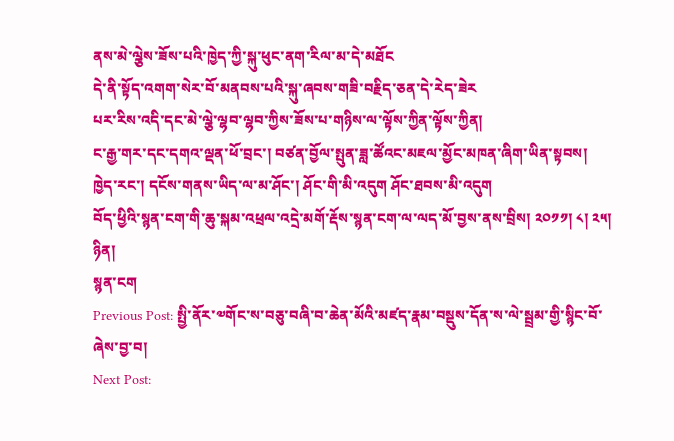ནས་མེ་ལྕེས་ཟོས་པའི་ཁྱེད་ཀྱི་སྐུ་ཕུང་ནག་རིལ་མ་དེ་མཐོང
དེ་ནི་སྟོད་འགག་སེར་བོ་མནབས་པའི་སྐུ་ཞབས་གཟི་བརྗིད་ཅན་དེ་རེད་ཟེར
པར་རིས་འདི་དང་མེ་ལྕེ་ལྷབ་ལྷབ་ཀྱིས་ཟོས་པ་གཉིས་ལ་ལྟོས་ཀྱིན་ལྟོས་ཀྱིན།
ང་རྒྱ་གར་དང་དགའ་ལྡན་ཕོ་བྲང་། བཙན་བྱོལ་སྤུན་ཟླ་ཚོའང་མཇལ་མྱོང་མཁན་ཞིག་ཡིན་སྟབས།
ཁྱེད་རང་། དངོས་གནས་ཡིད་ལ་མ་ཤོང་། ཤོང་གི་མི་འདུག ཤོང་ཐབས་མི་འདུག
བོད་ཕྱིའི་སྙན་ངག་གི་ཆུ་སྐམ་འཕྲལ་འདྲེ་མགོ་རྡོས་སྙན་ངག་ལ་ལད་མོ་བྱས་ནས་བྲིས། ༢༠༡༡། ༨། ༢༥། ཉིན།
སྙན་ངག
Previous Post: སྤྱི་ནོར་༧གོང་ས་བཅུ་བཞི་བ་ཆེན་མོའི་མཛད་རྣམ་བསྡུས་དོན་ས་ལེ་སྦྲམ་གྱི་སྙིང་བོ་ཞེས་བྱ་བ།
Next Post: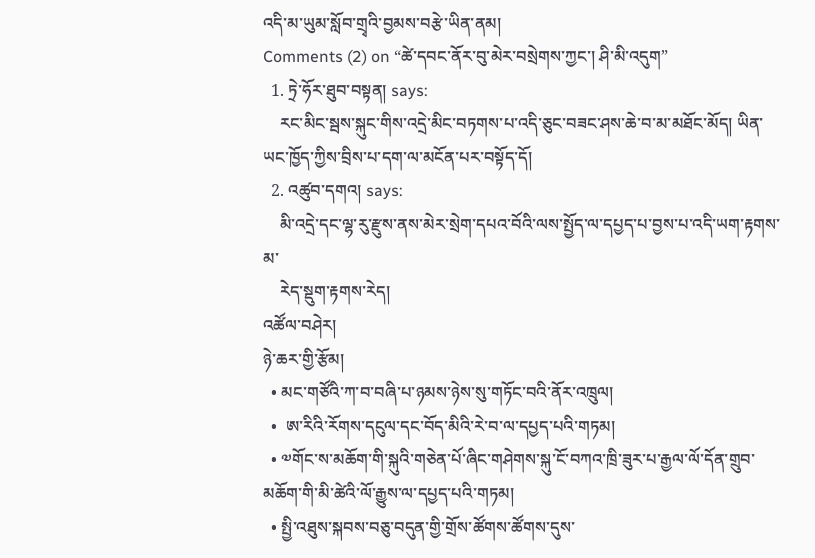འདི་མ་ཡུམ་སློབ་གྲྭའི་བྱམས་བརྩེ་ཡིན་ནམ།
Comments (2) on “ཚེ་དབང་ནོར་བུ་མེར་བསྲེགས་ཀྱང་། ཤི་མི་འདུག”
  1. ཏྲེ་ཧོར་ཐུབ་བསྟན། says:
    རང་མིང་སྦས་སྐུང་གིས་འདྲེ་མིང་བཏགས་པ་འདི་ཅུང་བཟང་ཤས་ཆེ་བ་མ་མཐོང་མོད། ཡིན་ཡང་ཁྱོད་ཀྱིས་བྲིས་པ་དག་ལ་མངོན་པར་བསྟོད་དོ།
  2. འཚུབ་དགའ། says:
    མི་འདྲེ་དང་ལྷ་རུ་རྫུས་ནས་མེར་སྲེག་དཔའ་བོའི་ལས་སྤྱོད་ལ་དཔྱད་པ་བྱས་པ་འདི་ཡག་རྟགས་མ་
    རེད་སྡུག་རྟགས་རེད།
འཚོལ་བཤེར།
ཉེ་ཆར་གྱི་རྩོམ།
  • མང་གཙོའི་ཀ་བ་བཞི་པ་ཉམས་ཉེས་སུ་གཏོང་བའི་ནོར་འཁྲུལ།
  •  ཨ་རིའི་རོགས་དངུལ་དང་བོད་མིའི་རེ་བ་ལ་དཔྱད་པའི་གཏམ།
  • ༧གོང་ས་མཆོག་གི་སྐུའི་གཅེན་པོ་ཞིང་གཤེགས་སྐུ་ངོ་བཀའ་ཁྲི་ཟུར་པ་རྒྱལ་ལོ་དོན་གྲུབ་མཆོག་གི་མི་ཚེའི་ལོ་རྒྱུས་ལ་དཔྱད་པའི་གཏམ།
  • སྤྱི་འཐུས་སྐབས་བཅུ་བདུན་གྱི་གྲོས་ཚོགས་ཚོགས་དུས་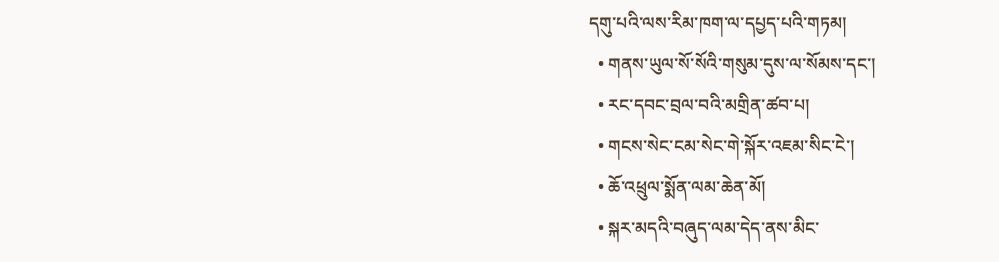དགུ་པའི་ལས་རིམ་ཁག་ལ་དཔྱད་པའི་གཏམ།
  • གནས་ཡུལ་སོ་སོའི་གསུམ་དུས་ལ་སོམས་དང་།
  • རང་དབང་བྲལ་བའི་མགྲིན་ཚབ་པ།
  • གངས་སེང་ངམ་སེང་གེ་སྐོར་འཇམ་སིང་ངེ་།
  • ཆོ་འཕྲུལ་སྨོན་ལམ་ཆེན་མོ།
  • སྐར་མདའི་བཞུད་ལམ་དེད་ནས་མིང་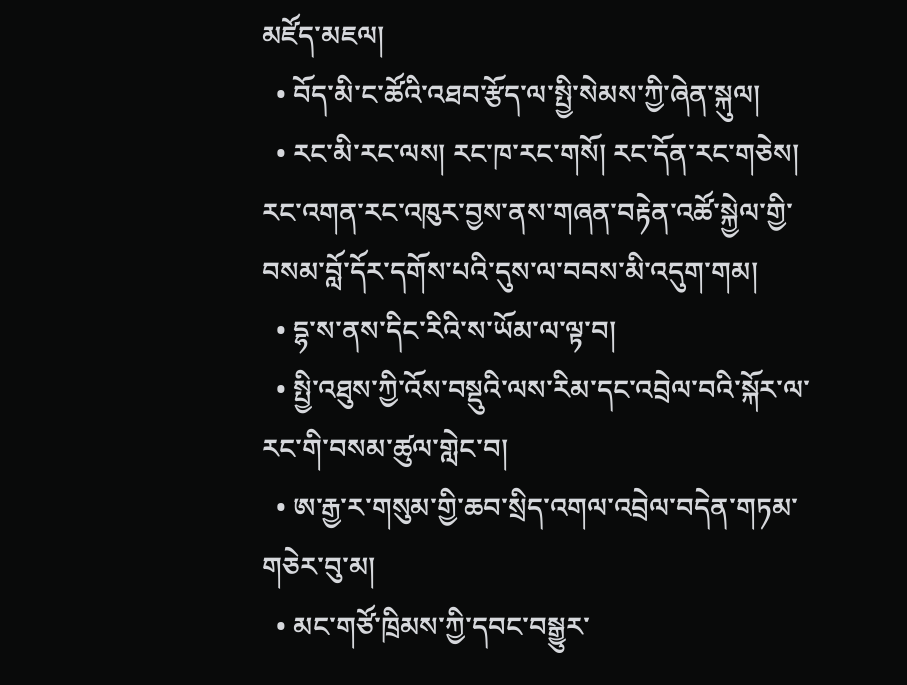མཛོད་མཇལ།
  • བོད་མི་ང་ཚོའི་འཐབ་རྩོད་ལ་སྤྱི་སེམས་ཀྱི་ཞེན་སྐུལ།
  • རང་མི་རང་ལས། རང་ཁ་རང་གསོ། རང་དོན་རང་གཅེས། རང་འགན་རང་འཁུར་བྱས་ནས་གཞན་བརྟེན་འཚོ་སྐྱེལ་གྱི་བསམ་བློ་དོར་དགོས་པའི་དུས་ལ་བབས་མི་འདུག་གམ།
  • དྷ་ས་ནས་དིང་རིའི་ས་ཡོམ་ལ་ལྟ་བ།
  • སྤྱི་འཐུས་ཀྱི་འོས་བསྡུའི་ལས་རིམ་དང་འབྲེལ་བའི་སྐོར་ལ་རང་གི་བསམ་ཚུལ་གླེང་བ།
  • ཨ་རྒྱ་ར་གསུམ་གྱི་ཆབ་སྲིད་འགལ་འབྲེལ་བདེན་གཏམ་གཅེར་བུ་མ།
  • མང་གཙོ་ཁྲིམས་ཀྱི་དབང་བསྒྱུར་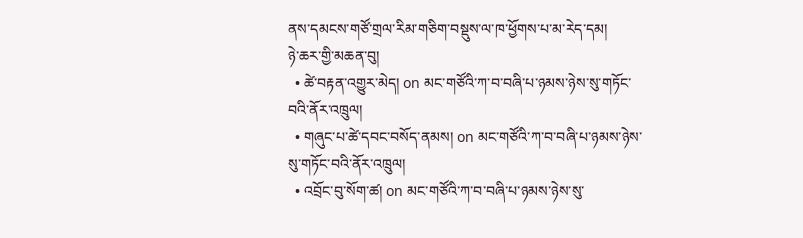ནས་དམངས་གཙོ་གྲལ་རིམ་གཅིག་བསྡུས་ལ་ཁ་ཕྱོགས་པ་མ་རེད་དམ།
ཉེ་ཆར་གྱི་མཆན་བུ།
  • ཚེ་བརྟན་འགྱུར་མེད། on མང་གཙོའི་ཀ་བ་བཞི་པ་ཉམས་ཉེས་སུ་གཏོང་བའི་ནོར་འཁྲུལ།
  • གཞུང་པ་ཚེ་དབང་བསོད་ནམས། on མང་གཙོའི་ཀ་བ་བཞི་པ་ཉམས་ཉེས་སུ་གཏོང་བའི་ནོར་འཁྲུལ།
  • འབྲོང་བུ་སོག་ཚ། on མང་གཙོའི་ཀ་བ་བཞི་པ་ཉམས་ཉེས་སུ་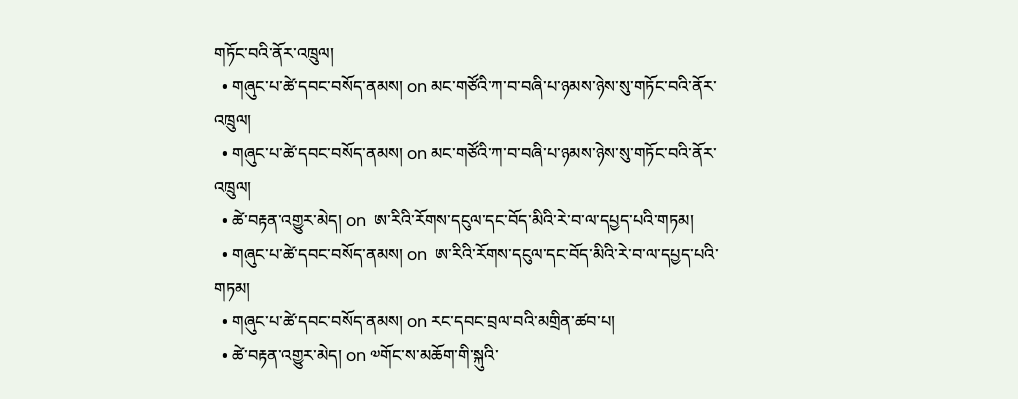གཏོང་བའི་ནོར་འཁྲུལ།
  • གཞུང་པ་ཚེ་དབང་བསོད་ནམས། on མང་གཙོའི་ཀ་བ་བཞི་པ་ཉམས་ཉེས་སུ་གཏོང་བའི་ནོར་འཁྲུལ།
  • གཞུང་པ་ཚེ་དབང་བསོད་ནམས། on མང་གཙོའི་ཀ་བ་བཞི་པ་ཉམས་ཉེས་སུ་གཏོང་བའི་ནོར་འཁྲུལ།
  • ཚེ་བརྟན་འགྱུར་མེད། on  ཨ་རིའི་རོགས་དངུལ་དང་བོད་མིའི་རེ་བ་ལ་དཔྱད་པའི་གཏམ།
  • གཞུང་པ་ཚེ་དབང་བསོད་ནམས། on  ཨ་རིའི་རོགས་དངུལ་དང་བོད་མིའི་རེ་བ་ལ་དཔྱད་པའི་གཏམ།
  • གཞུང་པ་ཚེ་དབང་བསོད་ནམས། on རང་དབང་བྲལ་བའི་མགྲིན་ཚབ་པ།
  • ཚེ་བརྟན་འགྱུར་མེད། on ༧གོང་ས་མཆོག་གི་སྐུའི་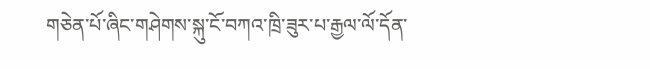གཅེན་པོ་ཞིང་གཤེགས་སྐུ་ངོ་བཀའ་ཁྲི་ཟུར་པ་རྒྱལ་ལོ་དོན་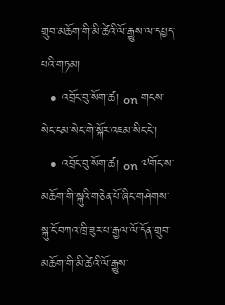གྲུབ་མཆོག་གི་མི་ཚེའི་ལོ་རྒྱུས་ལ་དཔྱད་པའི་གཏམ།
  • འབྲོང་བུ་སོག་ཚ། on གངས་སེང་ངམ་སེང་གེ་སྐོར་འཇམ་སིང་ངེ་།
  • འབྲོང་བུ་སོག་ཚ། on ༧གོང་ས་མཆོག་གི་སྐུའི་གཅེན་པོ་ཞིང་གཤེགས་སྐུ་ངོ་བཀའ་ཁྲི་ཟུར་པ་རྒྱལ་ལོ་དོན་གྲུབ་མཆོག་གི་མི་ཚེའི་ལོ་རྒྱུས་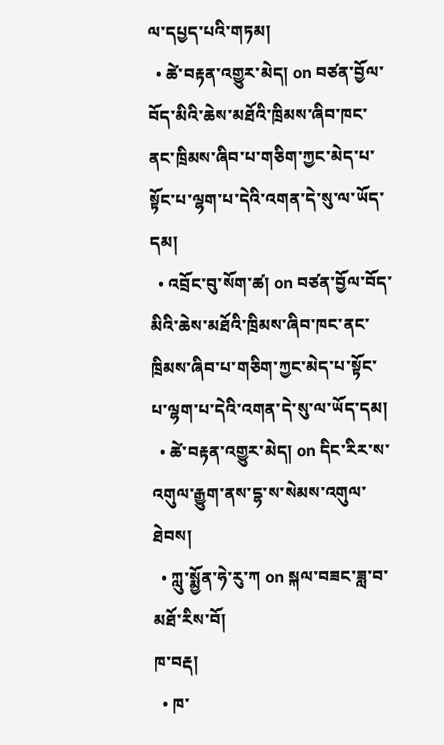ལ་དཔྱད་པའི་གཏམ།
  • ཚེ་བརྟན་འགྱུར་མེད། on བཙན་བྱོལ་བོད་མིའི་ཆེས་མཐོའི་ཁྲིམས་ཞིབ་ཁང་ནང་ཁྲིམས་ཞིབ་པ་གཅིག་ཀྱང་མེད་པ་སྟོང་པ་ལྷག་པ་དེའི་འགན་དེ་སུ་ལ་ཡོད་དམ།
  • འབྲོང་བུ་སོག་ཚ། on བཙན་བྱོལ་བོད་མིའི་ཆེས་མཐོའི་ཁྲིམས་ཞིབ་ཁང་ནང་ཁྲིམས་ཞིབ་པ་གཅིག་ཀྱང་མེད་པ་སྟོང་པ་ལྷག་པ་དེའི་འགན་དེ་སུ་ལ་ཡོད་དམ།
  • ཚེ་བརྟན་འགྱུར་མེད། on དིང་རིར་ས་འགུལ་རྒྱུག་ནས་དྷ་ས་སེམས་འགུལ་ཐེབས།
  • ཀླུ་སྨྱོན་ཧེ་རུ་ཀ on སྐལ་བཟང་ཟླ་བ་མཐོ་རིས་བོ།
ཁ་བརྡ།
  • ཁ་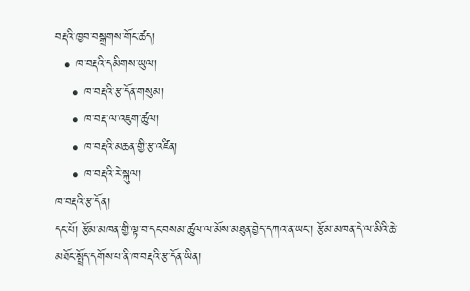བརྡའི་ཁྱབ་བསྒྲགས་གོང་ཚད།
  • ཁ་བརྡའི་དམིགས་ཡུལ།
    • ཁ་བརྡའི་རྩ་དོན་གསུམ།
    • ཁ་བརྡ་ལ་འཇུག་ཚུལ།
    • ཁ་བརྡའི་མཆན་གྱི་རྩ་འཛིན།
    • ཁ་བརྡའི་རེ་སྐུལ།
ཁ་བརྡའི་རྩ་དོན།
དང་པོ། རྩོམ་མཁན་གྱི་ལྟ་བ་དང་བསམ་ཚུལ་ལ་མོས་མཐུན་བྱེད་དཀའ་ན་ཡང་། རྩོམ་མཁན་དེ་ལ་མིའི་ཆེ་མཐོང་སྤྲོད་དགོས་པ་ནི་ཁ་བརྡའི་རྩ་དོན་ཡིན།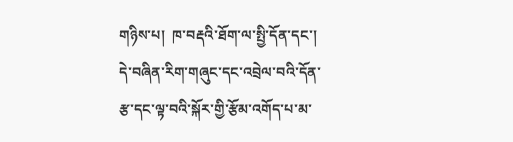གཉིས་པ།  ཁ་བརྡའི་ཐོག་ལ་སྤྱི་དོན་དང་། དེ་བཞིན་རིག་གཞུང་དང་འབྲེལ་བའི་དོན་རྩ་དང་ལྟ་བའི་སྐོར་གྱི་རྩོམ་འགོད་པ་མ་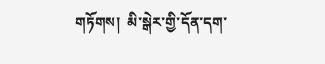གཏོགས།  མི་སྒེར་གྱི་དོན་དག་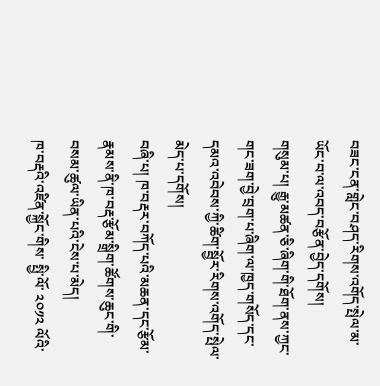བཟང་ངན་གླེང་བཤད་རིགས་འགོད་སྤེལ་མ་ཡོང་བ་ལ་འབད་བརྩོན་བྱེད་དགོས།
གསུམ་པ། རྒྱུ་མཚན་ཅི་ཞིག་གི་ཐོག་ནས་ཀྱང་གང་ཟག་བྱེ་བྲག་པ་ཞིག་ལ་ཁྱད་གསོད་དང་དམའ་འབེབས་ཀྱི་ཚིག་སྦྱོར་རིགས་འགོད་སྤེལ་མེད་པ་དགོས།
བཞི་པ། ཁ་བརྡར་བཀོད་པའི་མཆན་དང་རྩོམ་རྣམས་ནི་ཁ་བརྡ་རྩོམ་སྒྲིག་ཚོགས་ཆུང་གི་བསམ་ཚུལ་ཡིན་པའི་ངེས་པ་མེད།
ཁ་བརྡའི་འཛིན་སྐྱོང་གིས་ སྤྱི་ལོ་ ༢༠༡༢ ལོའི་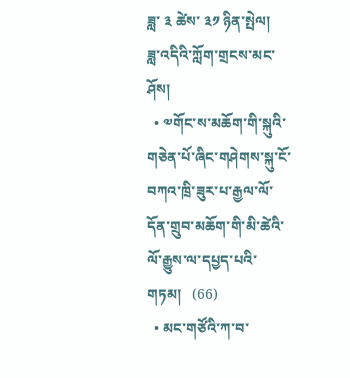ཟླ་ ༣ ཚེས་ ༣༡ ཉིན་སྤེལ།
ཟླ་འདིའི་ཀློག་གྲངས་མང་ཤོས།
  • ༧གོང་ས་མཆོག་གི་སྐུའི་གཅེན་པོ་ཞིང་གཤེགས་སྐུ་ངོ་བཀའ་ཁྲི་ཟུར་པ་རྒྱལ་ལོ་དོན་གྲུབ་མཆོག་གི་མི་ཚེའི་ལོ་རྒྱུས་ལ་དཔྱད་པའི་གཏམ།   (66)
  • མང་གཙོའི་ཀ་བ་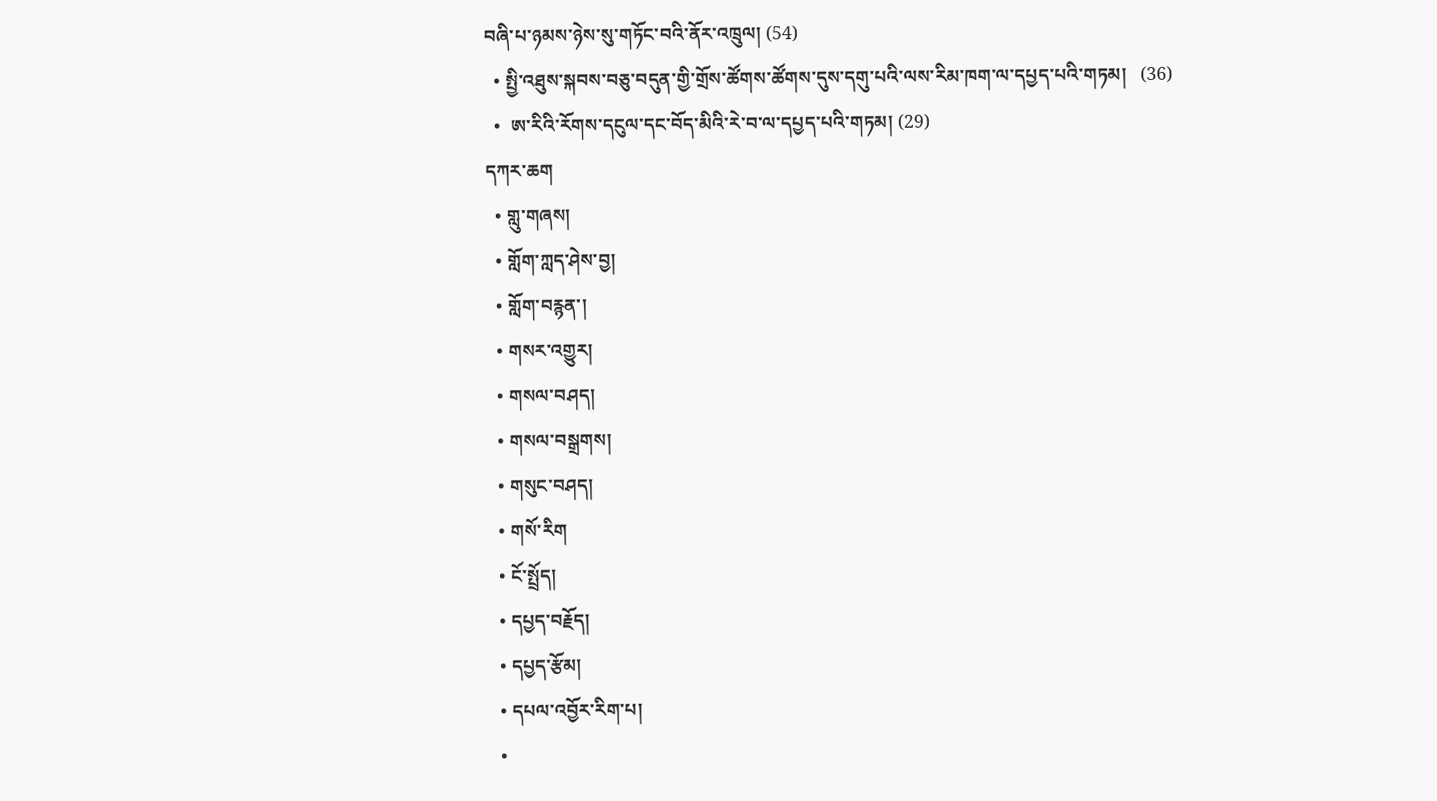བཞི་པ་ཉམས་ཉེས་སུ་གཏོང་བའི་ནོར་འཁྲུལ། (54)
  • སྤྱི་འཐུས་སྐབས་བཅུ་བདུན་གྱི་གྲོས་ཚོགས་ཚོགས་དུས་དགུ་པའི་ལས་རིམ་ཁག་ལ་དཔྱད་པའི་གཏམ།   (36)
  •  ཨ་རིའི་རོགས་དངུལ་དང་བོད་མིའི་རེ་བ་ལ་དཔྱད་པའི་གཏམ། (29)
དཀར་ཆག
  • གླུ་གཞས།
  • གློག་ཀླད་ཤེས་བྱ།
  • གློག་བརྙན་།
  • གསར་འགྱུར།
  • གསལ་བཤད།
  • གསལ་བསྒྲགས།
  • གསུང་བཤད།
  • གསོ་རིག
  • ངོ་སྤྲོད།
  • དཔྱད་བརྗོད།
  • དཔྱད་རྩོམ།
  • དཔལ་འབྱོར་རིག་པ།
  •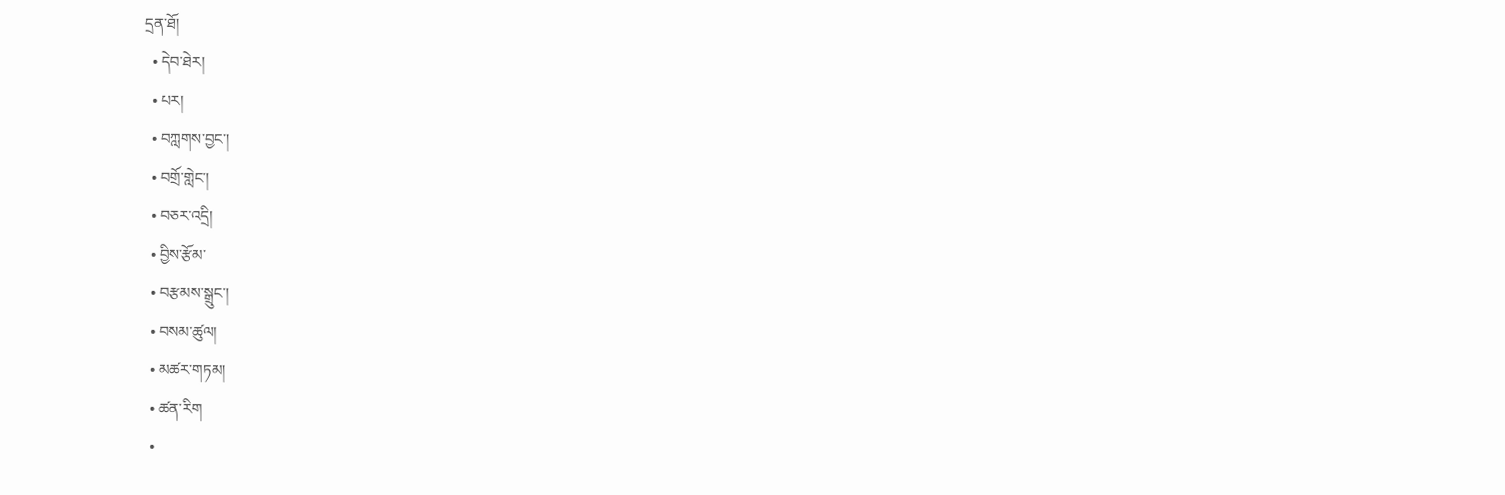དྲན་ཐོ།
  • དེབ་ཐེར།
  • པར།
  • བཀླགས་བྱང་།
  • བགྲོ་གླེང་།
  • བཅར་འདྲི།
  • བྱིས་རྩོམ་
  • བརྩམས་སྒྲུང་།
  • བསམ་ཚུལ།
  • མཚར་གཏམ།
  • ཚན་རིག
  •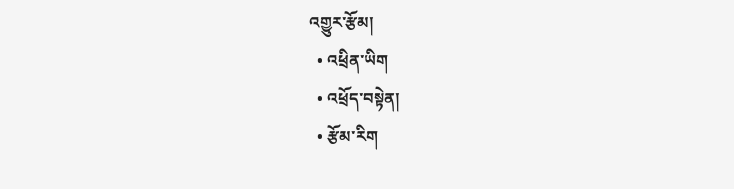འགྱུར་རྩོམ།
  • འཕྲིན་ཡིག
  • འཕྲོད་བསྟེན།
  • རྩོམ་རིག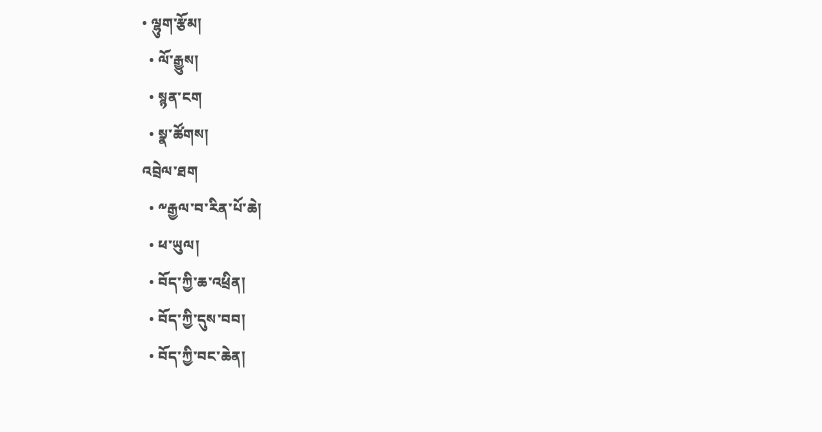• ལྷུག་རྩོམ།
  • ལོ་རྒྱུས།
  • སྙན་ངག
  • སྣ་ཚོགས།
འབྲེལ་ཐག
  • ༸རྒྱལ་བ་རིན་པོ་ཆེ།
  • ཕ་ཡུལ།
  • བོད་ཀྱི་ཆ་འཕྲིན།
  • བོད་ཀྱི་དུས་བབ།
  • བོད་ཀྱི་བང་ཆེན།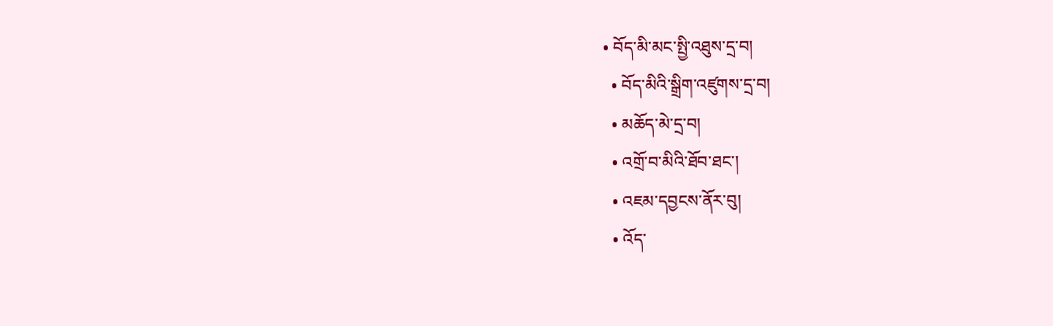• བོད་མི་མང་སྤྱི་འཐུས་དྲ་བ།
  • བོད་མིའི་སྒྲིག་འཛུགས་དྲ་བ།
  • མཆོད་མེ་དྲ་བ།
  • འགྲོ་བ་མིའི་ཐོབ་ཐང་།
  • འཇམ་དབྱངས་ནོར་བུ།
  • འོད་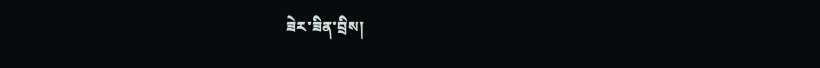ཟེར་ཟིན་བྲིས།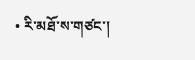• རི་མཐོ་ས་གཙང་།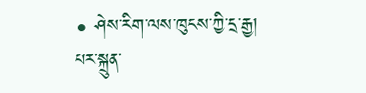• ཤེས་རིག་ལས་ཁུངས་ཀྱི་དྲ་རྒྱ།
པར་སྐྲུན་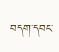བདག་དབང་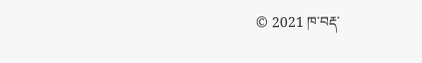© 2021 ཁ་བརྡ་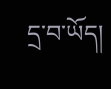དྲ་བ་ཡོད།